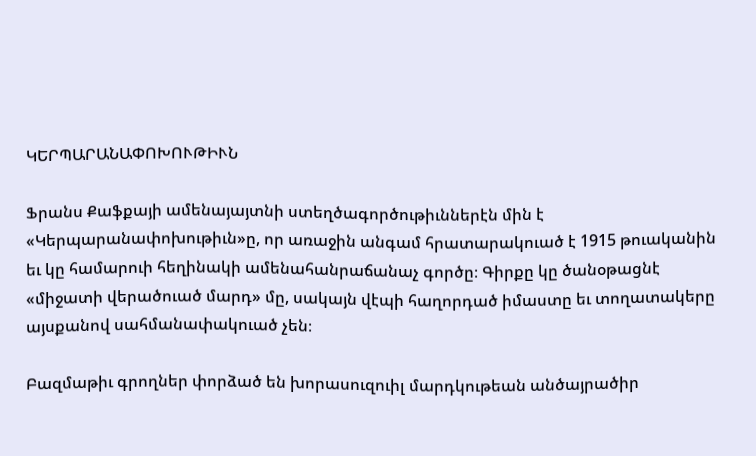ԿԵՐՊԱՐԱՆԱՓՈԽՈՒԹԻՒՆ

Ֆրանս Քաֆքայի ամենայայտնի ստեղծագործութիւններէն մին է «Կերպարանափոխութիւն»ը, որ առաջին անգամ հրատարակուած է 1915 թուականին եւ կը համարուի հեղինակի ամենահանրաճանաչ գործը։ Գիրքը կը ծանօթացնէ «միջատի վերածուած մարդ» մը, սակայն վէպի հաղորդած իմաստը եւ տողատակերը այսքանով սահմանափակուած չեն։

Բազմաթիւ գրողներ փորձած են խորասուզուիլ մարդկութեան անծայրածիր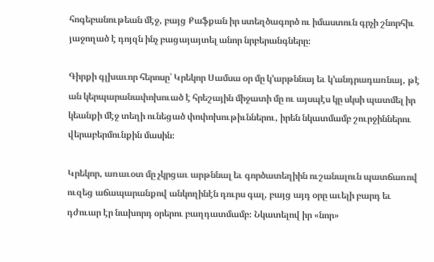հոգեբանութեան մէջ, բայց Քաֆքան իր ստեղծագործ ու իմաստուն գրչի շնորհիւ յաջողած է դոյզն ինչ բացայայտել անոր նրբերանգները։

Գիրքի գլխաւոր հերոսը՝ Կրեկոր Սամսա օր մը կ՚արթննայ եւ կ՚անդրադառնայ, թէ ան կերպարանափոխուած է հրեշային միջատի մը ու այսպէս կը սկսի պատմել իր կեանքի մէջ տեղի ունեցած փոփոխութիւններու, իրեն նկատմամբ շուրջիններու վերաբերմունքին մասին։

Կրեկոր, առաւօտ մը չկրցաւ արթննալ եւ գործատեղիին ուշանալուն պատճառով ուզեց աճապարանքով անկողինէն դուրս գալ, բայց այդ օրը աւելի բարդ եւ դժուար էր նախորդ օրերու բաղդատմամբ։ Նկատելով իր «նոր»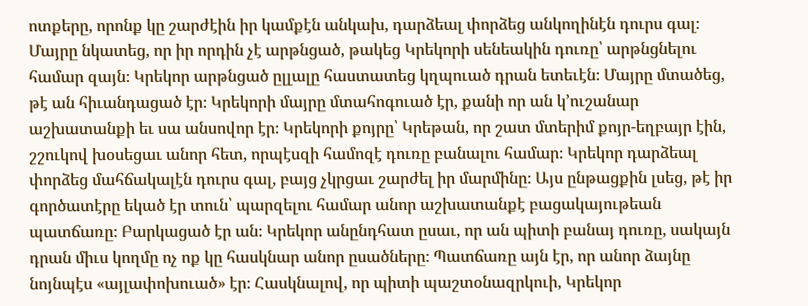ոտքերը, որոնք կը շարժէին իր կամքէն անկախ, դարձեալ փորձեց անկողինէն դուրս գալ։ Մայրը նկատեց, որ իր որդին չէ արթնցած, թակեց Կրեկորի սենեակին դուռը՝ արթնցնելու համար զայն։ Կրեկոր արթնցած ըլլալը հաստատեց կղպուած դրան ետեւէն։ Մայրը մտածեց, թէ ան հիւանդացած էր։ Կրեկորի մայրը մտահոգուած էր, քանի որ ան կ՚ուշանար աշխատանքի եւ սա անսովոր էր։ Կրեկորի քոյրը՝ Կրեթան, որ շատ մտերիմ քոյր-եղբայր էին, շշուկով խօսեցաւ անոր հետ, որպէսզի համոզէ դուռը բանալու համար։ Կրեկոր դարձեալ փորձեց մահճակալէն դուրս գալ, բայց չկրցաւ շարժել իր մարմինը։ Այս ընթացքին լսեց, թէ իր գործատէրը եկած էր տուն՝ պարզելու համար անոր աշխատանքէ բացակայութեան պատճառը։ Բարկացած էր ան։ Կրեկոր անընդհատ ըսաւ, որ ան պիտի բանայ դուռը, սակայն դրան միւս կողմը ոչ ոք կը հասկնար անոր ըսածները։ Պատճառը այն էր, որ անոր ձայնը նոյնպէս «այլափոխուած» էր։ Հասկնալով, որ պիտի պաշտօնազրկուի, Կրեկոր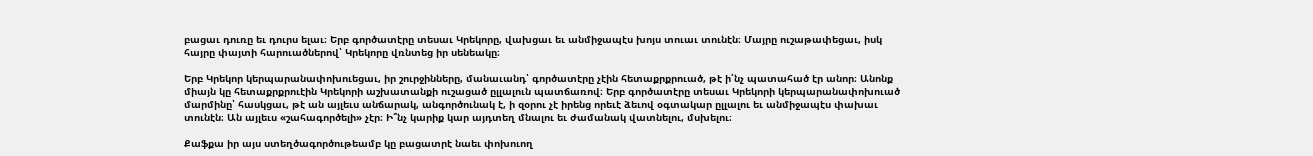բացաւ դուռը եւ դուրս ելաւ։ Երբ գործատէրը տեսաւ Կրեկորը, վախցաւ եւ անմիջապէս խոյս տուաւ տունէն։ Մայրը ուշաթափեցաւ, իսկ հայրը փայտի հարուածներով՝ Կրեկորը վռնտեց իր սենեակը։

Երբ Կրեկոր կերպարանափոխուեցաւ, իր շուրջինները, մանաւանդ՝ գործատէրը չէին հետաքրքրուած, թէ ի՛նչ պատահած էր անոր։ Անոնք միայն կը հետաքրքրուէին Կրեկորի աշխատանքի ուշացած ըլլալուն պատճառով։ Երբ գործատէրը տեսաւ Կրեկորի կերպարանափոխուած մարմինը՝ հասկցաւ, թէ ան այլեւս անճարակ, անգործունակ է, ի զօրու չէ իրենց որեւէ ձեւով օգտակար ըլլալու եւ անմիջապէս փախաւ տունէն։ Ան այլեւս «շահագործելի» չէր։ Ի՞նչ կարիք կար այդտեղ մնալու եւ ժամանակ վատնելու, մսխելու։

Քաֆքա իր այս ստեղծագործութեամբ կը բացատրէ նաեւ փոխուող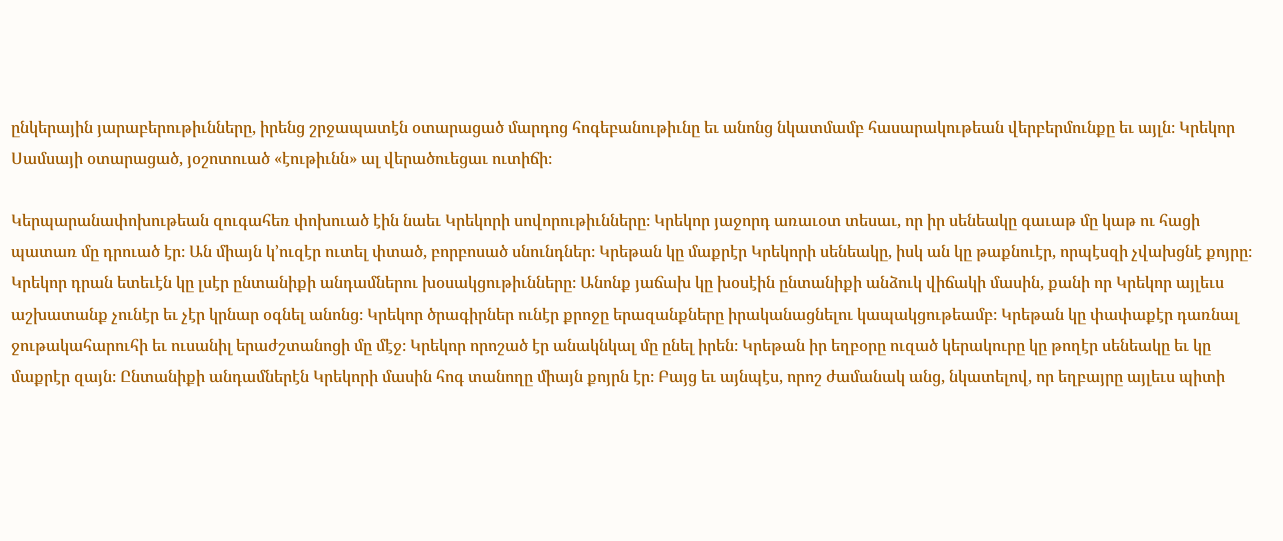ընկերային յարաբերութիւնները, իրենց շրջապատէն օտարացած մարդոց հոգեբանութիւնը եւ անոնց նկատմամբ հասարակութեան վերբերմունքը եւ այլն։ Կրեկոր Սամսայի օտարացած, յօշոտուած «էութիւնն» ալ վերածուեցաւ ուտիճի։

Կերպարանափոխութեան զուգահեռ փոխուած էին նաեւ Կրեկորի սովորութիւնները։ Կրեկոր յաջորդ առաւօտ տեսաւ, որ իր սենեակը գաւաթ մը կաթ ու հացի պատառ մը դրուած էր։ Ան միայն կ՚ուզէր ուտել փտած, բորբոսած սնունդներ։ Կրեթան կը մաքրէր Կրեկորի սենեակը, իսկ ան կը թաքնուէր, որպէսզի չվախցնէ քոյրը։ Կրեկոր դրան ետեւէն կը լսէր ընտանիքի անդամներու խօսակցութիւնները։ Անոնք յաճախ կը խօսէին ընտանիքի անձուկ վիճակի մասին, քանի որ Կրեկոր այլեւս աշխատանք չունէր եւ չէր կրնար օգնել անոնց։ Կրեկոր ծրագիրներ ունէր քրոջը երազանքները իրականացնելու կապակցութեամբ։ Կրեթան կը փափաքէր դառնալ ջութակահարուհի եւ ուսանիլ երաժշտանոցի մը մէջ։ Կրեկոր որոշած էր անակնկալ մը ընել իրեն։ Կրեթան իր եղբօրը ուզած կերակուրը կը թողէր սենեակը եւ կը մաքրէր զայն։ Ընտանիքի անդամներէն Կրեկորի մասին հոգ տանողը միայն քոյրն էր։ Բայց եւ այնպէս, որոշ ժամանակ անց, նկատելով, որ եղբայրը այլեւս պիտի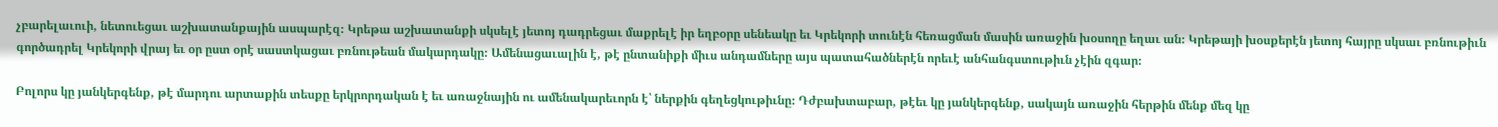չբարելաւուի, նետուեցաւ աշխատանքային ասպարէզ։ Կրեթա աշխատանքի սկսելէ յետոյ դադրեցաւ մաքրելէ իր եղբօրը սենեակը եւ Կրեկորի տունէն հեռացման մասին առաջին խօսողը եղաւ ան։ Կրեթայի խօսքերէն յետոյ հայրը սկսաւ բռնութիւն գործադրել Կրեկորի վրայ եւ օր ըստ օրէ սաստկացաւ բռնութեան մակարդակը։ Ամենացաւալին է, թէ ընտանիքի միւս անդամները այս պատահածներէն որեւէ անհանգստութիւն չէին զգար։

Բոլորս կը յանկերգենք, թէ մարդու արտաքին տեսքը երկրորդական է եւ առաջնային ու ամենակարեւորն է՝ ներքին գեղեցկութիւնը։ Դժբախտաբար, թէեւ կը յանկերգենք, սակայն առաջին հերթին մենք մեզ կը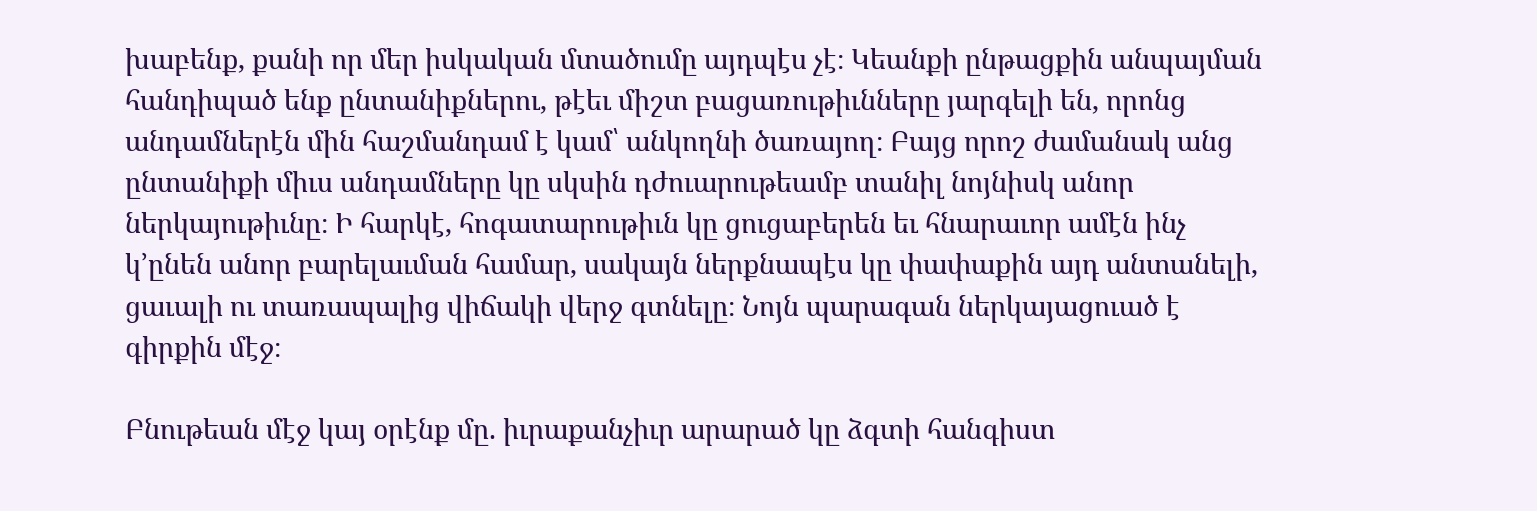խաբենք, քանի որ մեր իսկական մտածումը այդպէս չէ։ Կեանքի ընթացքին անպայման հանդիպած ենք ընտանիքներու, թէեւ միշտ բացառութիւնները յարգելի են, որոնց անդամներէն մին հաշմանդամ է կամ՝ անկողնի ծառայող։ Բայց որոշ ժամանակ անց ընտանիքի միւս անդամները կը սկսին դժուարութեամբ տանիլ նոյնիսկ անոր ներկայութիւնը։ Ի հարկէ, հոգատարութիւն կը ցուցաբերեն եւ հնարաւոր ամէն ինչ կ՚ընեն անոր բարելաւման համար, սակայն ներքնապէս կը փափաքին այդ անտանելի, ցաւալի ու տառապալից վիճակի վերջ գտնելը։ Նոյն պարագան ներկայացուած է գիրքին մէջ։

Բնութեան մէջ կայ օրէնք մը. իւրաքանչիւր արարած կը ձգտի հանգիստ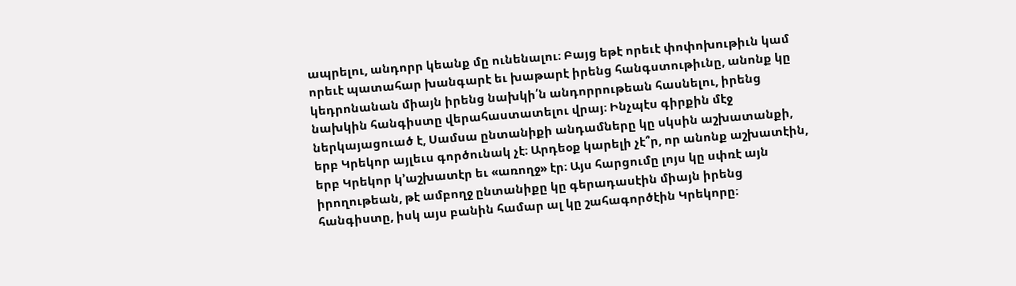ապրելու, անդորր կեանք մը ունենալու։ Բայց եթէ որեւէ փոփոխութիւն կամ որեւէ պատահար խանգարէ եւ խաթարէ իրենց հանգստութիւնը, անոնք կը կեդրոնանան միայն իրենց նախկի՛ն անդորրութեան հասնելու, իրենց նախկին հանգիստը վերահաստատելու վրայ։ Ինչպէս գիրքին մէջ ներկայացուած է, Սամսա ընտանիքի անդամները կը սկսին աշխատանքի, երբ Կրեկոր այլեւս գործունակ չէ։ Արդեօք կարելի չէ՞ր, որ անոնք աշխատէին, երբ Կրեկոր կ՚աշխատէր եւ «առողջ» էր։ Այս հարցումը լոյս կը սփռէ այն իրողութեան, թէ ամբողջ ընտանիքը կը գերադասէին միայն իրենց հանգիստը, իսկ այս բանին համար ալ կը շահագործէին Կրեկորը։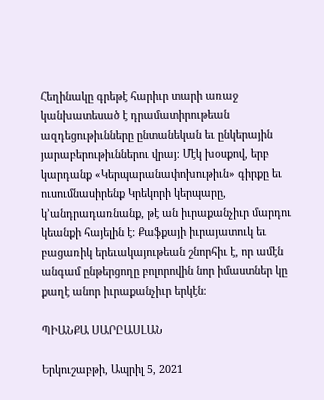Հեղինակը գրեթէ հարիւր տարի առաջ կանխատեսած է դրամատիրութեան ազդեցութիւնները ընտանեկան եւ ընկերային յարաբերութիւններու վրայ։ Մէկ խօսքով, երբ կարդանք «Կերպարանափոխութիւն» գիրքը եւ ուսումնասիրենք Կրեկորի կերպարը, կ՚անդրադառնանք, թէ ան իւրաքանչիւր մարդու կեանքի հայելին է։ Քաֆքայի իւրայատուկ եւ բացառիկ երեւակայութեան շնորհիւ է, որ ամէն անգամ ընթերցողը բոլորովին նոր իմաստներ կը քաղէ անոր իւրաքանչիւր երկէն։

ՊԻԱՆՔԱ ՍԱՐԸԱՍԼԱՆ

Երկուշաբթի, Ապրիլ 5, 2021